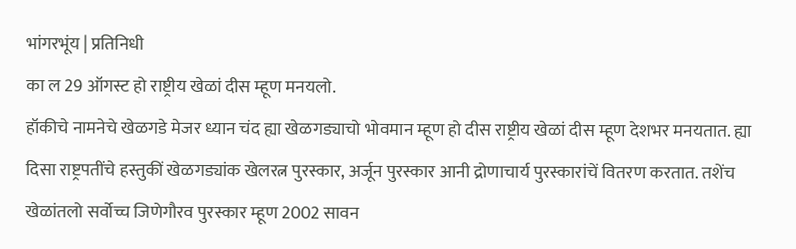भांगरभूंय | प्रतिनिधी
का ल 29 ऑगस्ट हो राष्ट्रीय खेळां दीस म्हूण मनयलो.
हॉकीचे नामनेचे खेळगडे मेजर ध्यान चंद ह्या खेळगड्याचो भोवमान म्हूण हो दीस राष्ट्रीय खेळां दीस म्हूण देशभर मनयतात. ह्या दिसा राष्ट्रपतींचे हस्तुकीं खेळगड्यांक खेलरत्न पुरस्कार, अर्जून पुरस्कार आनी द्रोणाचार्य पुरस्कारांचें वितरण करतात. तशेंच खेळांतलो सर्वोच्च जिणेगौरव पुरस्कार म्हूण 2002 सावन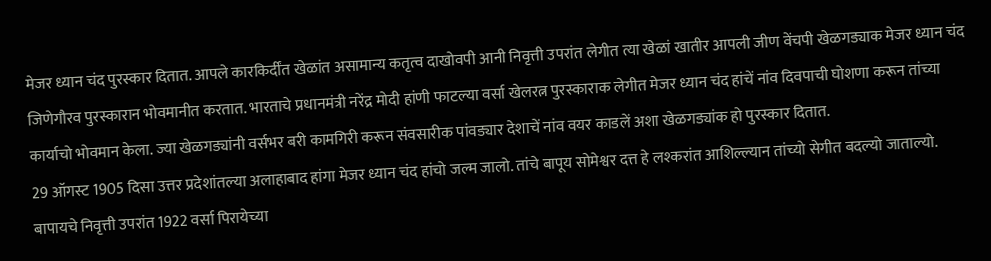मेजर ध्यान चंद पुरस्कार दितात. आपले कारकिर्दींत खेळांत असामान्य कतृत्व दाखोवपी आनी निवृत्ती उपरांत लेगीत त्या खेळां खातीर आपली जीण वेंचपी खेळगड्याक मेजर ध्यान चंद जिणेगौरव पुरस्कारान भोवमानीत करतात. भारताचे प्रधानमंत्री नरेंद्र मोदी हांणी फाटल्या वर्सा खेलरत्न पुरस्काराक लेगीत मेजर ध्यान चंद हांचें नांव दिवपाची घोशणा करून तांच्या कार्याचो भोवमान केला. ज्या खेळगड्यांनी वर्सभर बरी कामगिरी करून संवसारीक पांवड्यार देशाचें नांव वयर काडलें अशा खेळगड्यांक हो पुरस्कार दितात.
29 ऑगस्ट 1905 दिसा उत्तर प्रदेशांतल्या अलाहाबाद हांगा मेजर ध्यान चंद हांचो जल्म जालो. तांचे बापूय सोमेश्वर दत्त हे लश्करांत आशिल्ल्यान तांच्यो सेगीत बदल्यो जाताल्यो. बापायचे निवृत्ती उपरांत 1922 वर्सा पिरायेच्या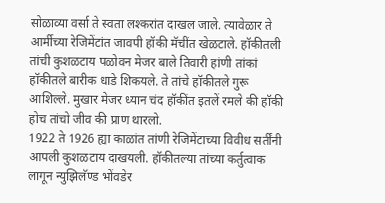सोळाव्या वर्सा ते स्वता लश्करांत दाखल जाले. त्यावेळार ते आर्मीच्या रेजिमेंटांत जावपी हॉकी मॅचींत खेळटाले. हॉकीतली तांची कुशळटाय पळोवन मेजर बाले तिवारी हांणी तांकां हॉकीतले बारीक धाडे शिकयले. ते तांचे हॉकीतले गुरू आशिल्ले. मुखार मेजर ध्यान चंद हॉकींत इतलें रमले की हॉकी होच तांचो जीव की प्राण थारलो.
1922 ते 1926 ह्या काळांत तांणी रेजिमेंटाच्या विवीध सर्तींनी आपली कुशळटाय दाखयली. हॉकीतल्या तांच्या कर्तुत्वाक लागून न्युझिलॅण्ड भोंवडेर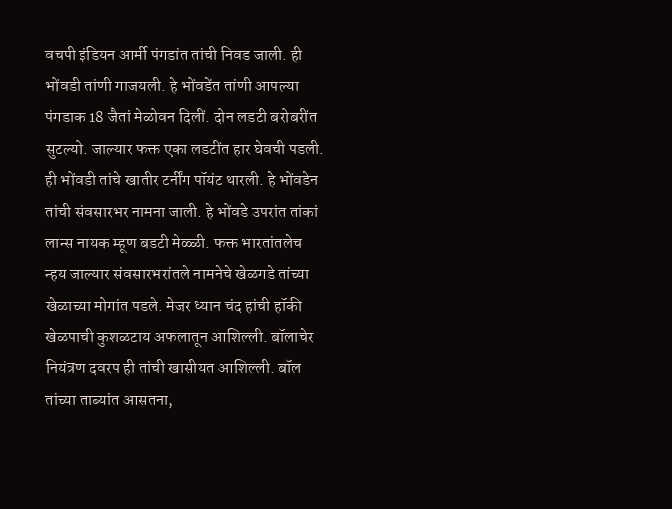वचपी इंडियन आर्मी पंगडांत तांची निवड जाली. ही भोंवडी तांणी गाजयली. हे भोंवडेंत तांणी आपल्या पंगडाक 18 जैतां मेळोवन दिलीं. दोन लडटी बरोबरींत सुटल्यो. जाल्यार फक्त एका लडटींत हार घेवची पडली. ही भोंवडी तांचे खातीर टर्नींग पॉयंट थारली. हे भोंवडेन तांची संवसारभर नामना जाली. हे भोंवडे उपरांत तांकां लान्स नायक म्हूण बडटी मेळ्ळी. फक्त भारतांतलेच न्हय जाल्यार संवसारभरांतले नामनेचे खेळगडे तांच्या खेळाच्या मोगांत पडले. मेजर ध्यान चंद हांची हॉकी खेळपाची कुशळटाय अफलातून आशिल्ली. बॉलाचेर नियंत्रण दवरप ही तांची खासीयत आशिल्ली. बॉल तांच्या ताब्यांत आसतना,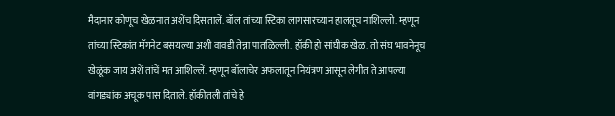मैदानार कोणूच खेळनात अशेंच दिसतालें. बॉल तांच्या स्टिका लागसारच्यान हालतूच नाशिल्लो. म्हणून तांच्या स्टिकांत मॅगनेट बसयल्या अशी वावडी तेन्ना पातळिल्ली. हॉकी हो सांघीक खेळ. तो संघ भावनेनूच खेळूंक जाय अशें तांचें मत आशिल्लें. म्हणून बॉलाचेर अफलातून नियंत्रण आसून लेगीत ते आपल्या वांगड्यांक अचूक पास दिताले. हॉकीतली तांचे हे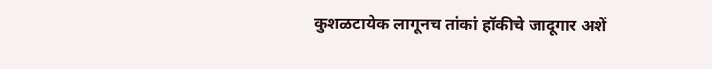कुशळटायेक लागूनच तांकां हॉकीचे जादूगार अशें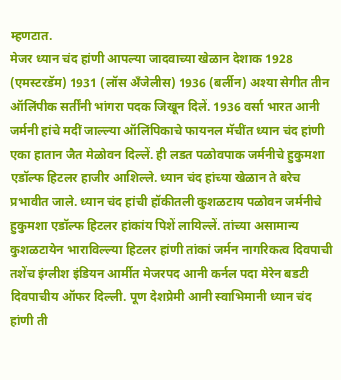म्हणटात.
मेजर ध्यान चंद हांणी आपल्या जादवाच्या खेळान देशाक 1928 (एमस्टरडॅम) 1931 (लॉस अँजेलीस) 1936 (बर्लीन) अश्या सेगीत तीन ऑलिंपीक सर्तींनी भांगरा पदक जिखून दिलें. 1936 वर्सा भारत आनी जर्मनी हांचे मदीं जाल्ल्या ऑलिंपिकाचे फायनल मॅचींत ध्यान चंद हांणी एका हातान जैत मेळोवन दिल्लें. ही लडत पळोवपाक जर्मनीचे हुकुमशा एडॉल्फ हिटलर हाजीर आशिल्ले. ध्यान चंद हांच्या खेळान ते बरेच प्रभावीत जाले. ध्यान चंद हांची हॉकीतली कुशळटाय पळोवन जर्मनीचे हुकुमशा एडॉल्फ हिटलर हांकांय पिशें लायिल्लें. तांच्या असामान्य कुशळटायेन भाराविल्ल्या हिटलर हांणी तांकां जर्मन नागरिकत्व दिवपाची तशेंच इंग्लीश इंडियन आर्मीत मेजरपद आनी कर्नल पदा मेरेन बडटी दिवपाचीय ऑफर दिल्ली. पूण देशप्रेमी आनी स्वाभिमानी ध्यान चंद हांणी ती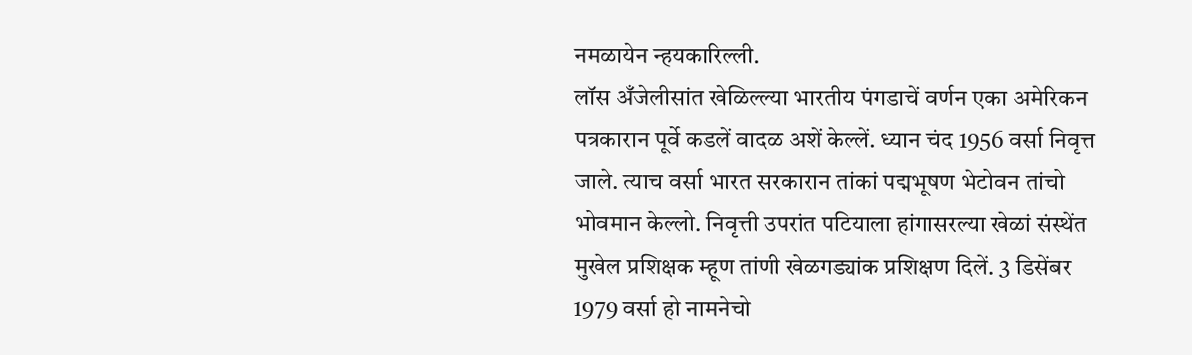नमळायेन न्हयकारिल्ली.
लॉस अँजेलीसांत खेळिल्ल्या भारतीय पंगडाचें वर्णन एका अमेरिकन पत्रकारान पूर्वे कडलें वादळ अशें केल्लें. ध्यान चंद 1956 वर्सा निवृत्त जाले. त्याच वर्सा भारत सरकारान तांकां पद्मभूषण भेटोवन तांचो भोवमान केल्लो. निवृत्ती उपरांत पटियाला हांगासरल्या खेळां संस्थेंत मुखेल प्रशिक्षक म्हूण तांणी खेळगड्यांक प्रशिक्षण दिलें. 3 डिसेंबर 1979 वर्सा हो नामनेचो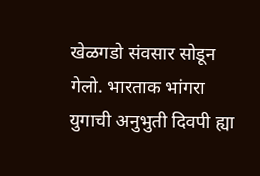खेळगडो संवसार सोडून गेलो. भारताक भांगरा युगाची अनुभुती दिवपी ह्या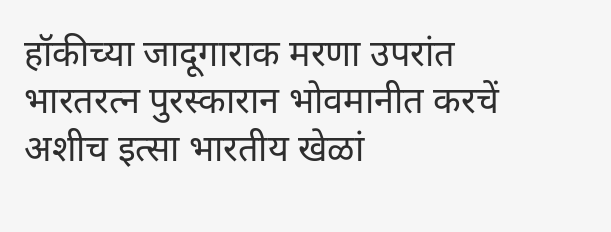हॉकीच्या जादूगाराक मरणा उपरांत भारतरत्न पुरस्कारान भोवमानीत करचें अशीच इत्सा भारतीय खेळां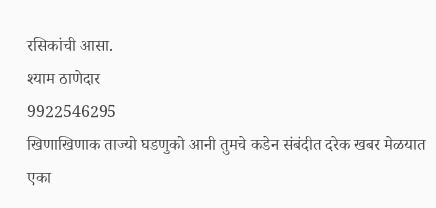रसिकांची आसा.
श्याम ठाणेदार
9922546295
खिणाखिणाक ताज्यो घडणुको आनी तुमचे कडेन संबंदीत दरेक खबर मेळयात एका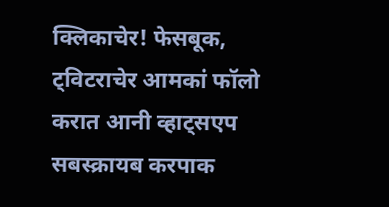क्लिकाचेर! फेसबूक, ट्विटराचेर आमकां फॉलो करात आनी व्हाट्सएप सबस्क्रायब करपाक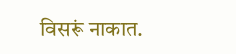विसरूं नाकात.